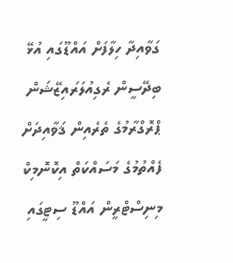ގަވާއިދާ ހިލާފަށް އައްޑޫގައި އުޅޭ ބިދޭސީން ރެގިއުލަރައިޒޭޝަން ޕްރޮގްރާމުގެ ތެރެއިން ޤަވާއިދަށް ފެއްތުމުގެ މަސައްކަތް އިކޮނޮމިކް މިނިސްޓްރީން އައްޑޫ ސިޓީގައި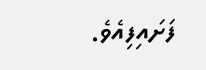ފަށައިފިއެވެ.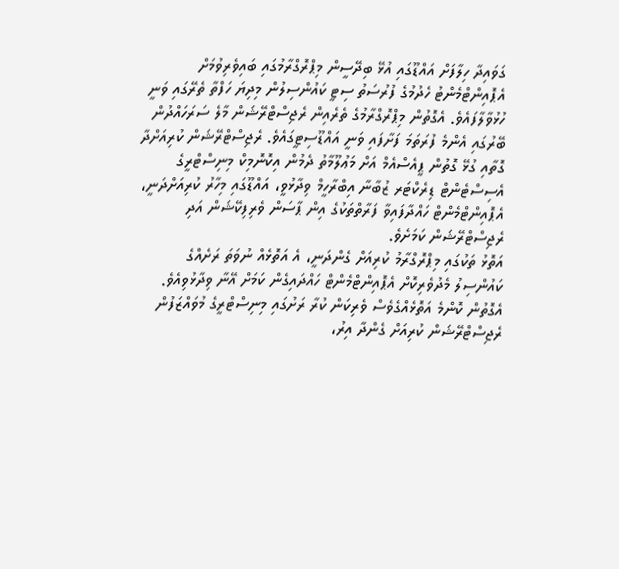ގަވައިދާ ހިލާފަށް އައްޑޫގައި އުޅޭ ބިދޭސީން މިޕްރޮގްރާމުގައި ބައިވެރިވުމަށް އެޕޮއިންޓްމެންޓު ހެދުމުގެ ފުރުސަތު ސިޓީ ކައުންސިލުން މިދިޔަ ހަފްތާ ތެރޭގައި ވަނީ ހުޅުވާލާފައެވެ. އެގޮތުން މިޕްރޮގްރާމުގެ ތެރެއިން ރެޖިސްޓްރޭޝަން މާލެ ސަރަހައްދުން ބޭރުގައި އެންމެ ފުރަތަމަ ފަށާފައި ވަނީ އައްޑޫސިޓީގައެވެ. ރެޖިސްޓްރޭޝަން ކުރިއަށްދާ ގޮތާއި ގުޅޭ ގޮތުން ޕީއެސްއެމް އަށް މަޢުލޫމާތު ދެމުން އިކޮނޮމިކް މިނިސްޓްރީގެ އެސިސްޓެންޓް ޑިރެކްޓަރ ޒުބާނާ އިބްރާހީމް ވިދާޅުވީ، އައްޑޫގައި މިހާރު ކުރިއަށްދަނީ، އެޕޮއިންޓްމެންޓް ހައްދާފައިވާ ފަރާތްތަކުގެ އިން ޕާސަން ވެރިފިކޭޝަން އަދި ރެޖިސްޓްރޭޝަން ކަމަށެވެ.
އަތޮޅު ތަކުގައި މިޕްރޮގްރާމު ކުރިއަށް ގެންދަނީ، އެ އަތޮޅެއް ނުވަތަ ރަށެއްގެ ކައުންސިލު މެދުވެރިކޮށް އެޕޮއިންޓްމެންޓް ހައްދައިގެން ކަމަށް އޭނާ ވިދާޅުވިއެވެ. އެގޮތުން ކޮންމެ އަތޮޅެއްގެވެސް ވެރިކަން ކުރާ ރަށުގައި މިނިސްޓްރީގެ މުވައްޒަފުން ރެޖިސްޓްރޭޝަން ކުރިއަށް ގެންދާ އިރު،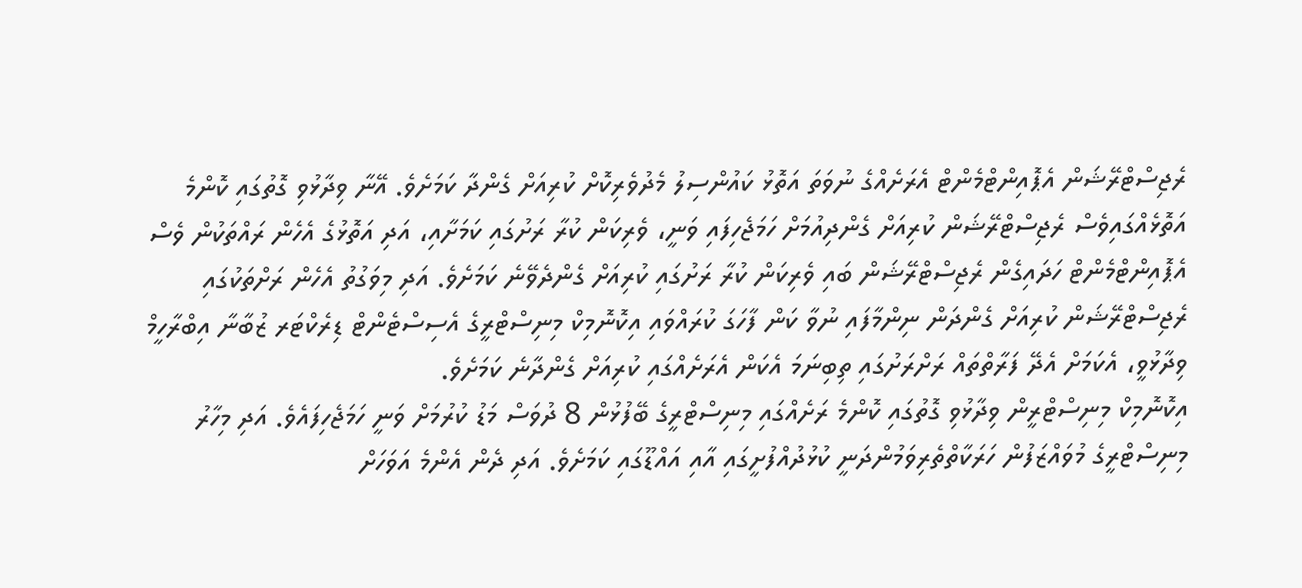ރެޖިސްޓްރޭޝަން އެޕޮއިންޓްމެންޓް އެރަށެއްގެ ނުވަތަ އަތޮޅު ކައުންސިލު މެދުވެރިކޮށް ކުރިއަށް ގެންދާ ކަމަށެވެ. އޭނާ ވިދާޅުވި ގޮތުގައި ކޮންމެ އަތޮޅެއްގައިވެސް ރެޖިސްޓްރޭޝަން ކުރިއަށް ގެންދިއުމަށް ހަމަޖެހިފައި ވަނީ، ވެރިކަން ކުރާ ރަށުގައި ކަމަށާއި، އަދި އަތޮޅުގެ އެހެން ރައްތަކުން ވެސް އެޕޮއިންޓްމެންޓް ހަދައިގެން ރެޖިސްޓްރޭޝަން ބައި ވެރިކަން ކުރާ ރަށުގައި ކުރިއަށް ގެންދެވޭނެ ކަމަށެވެ. އަދި މިވަގުތު އެހެން ރަށްތަކުގައި ރެޖިސްޓްރޭޝަން ކުރިއަށް ގެންދަން ނިންމާފައި ނުވާ ކަން ފާހަގަ ކުރައްވައި އިކޮނޮމިކް މިނިސްޓްރީގެ އެސިސްޓެންޓް ޑިރެކްޓަރ ޒުބާނާ އިބްރާހީމް ވިދާޅުވީ، އެކަމަށް އެދޭ ފަރާތްތައް ރަށްރަށުގައި ތިބިނަމަ އެކަން އެރަށެއްގައި ކުރިއަށް ގެންދާނެ ކަމަށެވެ.
އިކޮނޮމިކް މިނިސްޓްރީން ވިދާޅުވި ގޮތުގައި ކޮންމެ ރަށެއްގައި މިނިސްޓްރީގެ ބޭފުޅުން 8 ދުވަސް މަޑު ކުރުމަށް ވަނީ ހަމަޖެހިފައެވެ. އަދި މިހާރު މިނިސްޓްރީގެ މުވައްޒަފުން ހަރަކާތްތެރިވަމުންދަނީ ކުޅުދުއްފުށީގައި އާއި އައްޑޫގައި ކަމަށެވެ. އަދި ދެން އެންމެ އަވަހަށް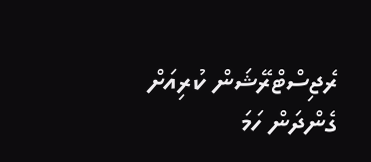ރެޖިސްޓްރޭޝަން ކުރިއަށް ގެންދަން ހަމަ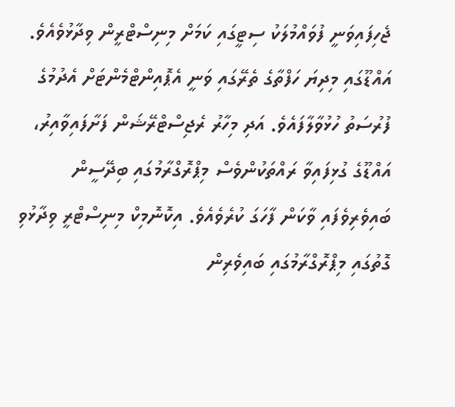ޖެހިފައިވަނީ ފުވައްމުލަކު ސިޓީގައި ކަމަށް މިނިސްޓްރީން ވިދާޅުވެއެވެ.
އައްޑޫގައި މިދިޔަ ހަފްތާގެ ތެރޭގައި ވަނީ އެޕޮއިންޓްމެންޓަށް އެދުމުގެ ފުރުސަތު ހުޅުވާލާފައެވެ. އަދި މިހާރު ރެޖިސްޓްރޭޝަން ފަށާފައިވާއިރު، އައްޑޫގެ ގުޅިފައިވާ ރައްތަކުންވެސް މިޕްރޮގްރާމުގައި ބިދޭސީން ބައިވެރިވެފައި ވާކަން ފާހަގަ ކުރެވެއެވެ. އިކޮނޮމިކް މިނިސްޓްރީ ވިދާޅުވި ގޮތުގައި މިޕްރޮގްރާމުގައި ބައިވެރިން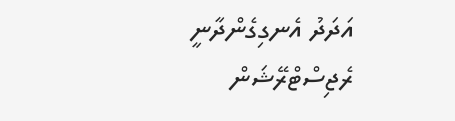އަދަދު އެނގިގެންދާނީ ރެޖިސްޓްރޭޝަން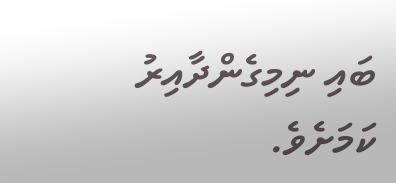ބައި ނިމިގެންދާއިރު ކަމަށެވެ.